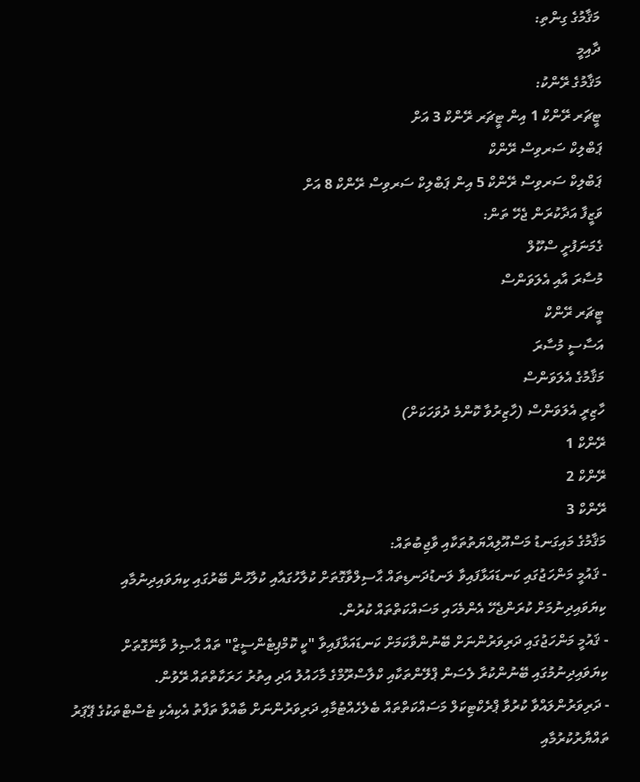މަޤާމުގެ ގިންތި:
ދާއިމީ
މަޤާމުގެ ރޭންކު:
ޓީޗަރ ރޭންކް 1 އިން ޓީޗަރ ރޭންކް 3 އަށް
ޕަބްލިކް ސަރވިސް ރޭންކް
ޕަބްލިކް ސަރވިސް ރޭންކް 5 އިން ޕަބްލިކް ސަރވިސް ރޭންކް 8 އަށް
ވަޒީފާ އަދާކުރަން ޖެހޭ ތަން:
ގެމަނަފުށީ ސްކޫލް
މުސާރަ އާއި އެލަވަންސް
ޓީޗަރ ރޭންކް
އަސާސީ މުސާރަ
މަޤާމުގެ އެލަވަންސް
ހާޒިރީ އެލަވަންސް (ހާޒިރުވާ ކޮންމެ ދުވަހަކަށް)
ރޭންކް 1
ރޭންކް 2
ރޭންކް 3
މަޤާމުގެ މައިގަނޑު މަސްއޫލިއްޔަތުތަކާއި ވާޖިބުތައް:
- ޤައުމީ މަންހަޖުގައި ކަނޑައަޅާފައިވާ ލަނޑުދަނޑިތައް ޙާސިލްވާގޮތަށް ކުލާހުގައާއި ކުލާހުން ބޭރުގައި ކިޔަވައިދިނުމާއި ކިޔަވައިދިނުމަށް ކުރަންޖެހޭ އެންމެހައި މަސައްކަތްތައް ކުރުން.
- ޤައުމީ މަންހަޖުގައި ދަރިވަރުންނަށް ބޭނުންވާކަމަށް ކަނޑައަޅާފައިވާ "ކީ ކޮމްޕިޓެންސީޒް" ތައް ޙާޞިލު ވާނޭގޮތަށް ކިޔަވައިދިނުމުގައި ބޭނުންކުރާ ލެސަން ޕްލޭންތަކާއި ކްލާސްރޫމްގެ މާހައުލު އަދި އިތުރު ހަރަކާތްތައް ރޭވުން.
- ދަރިވަރުންލައްވާ ކުރުވާ ޕްރެކްޓިކަލް މަސައްކަތްތައް ބެލެހެއްޓުމާއި ދަރިވަރުންނަށް ބާއްވާ ތަފާތު އެކިއެކި ޓެސްޓްތަކުގެ ޕޭޕަރު ތައްޔާރުކުރުމާއި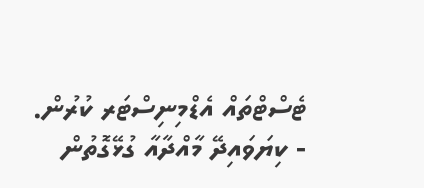ޓެސްޓްތައް އެޑްމިނިސްޓަރ ކުރުން.
- ކިޔަވައިދޭ މާއްދާއާ ގުޅޭގޮތުން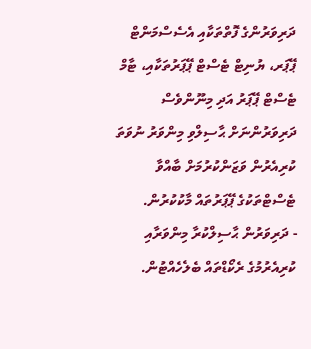ދަރިވަރުންގެ ފޮތްތަކާއި އެސެސްމަންޓް ޕޭޕަރ، ޔުނިޓް ޓެސްޓް ޕޭޕަރުތަކާއި، ޓާމް ޓެސްޓް ޕޭޕަރު އަދި މިނޫންވެސް ދަރިވަރުންނަށް ޙާސިލްވި މިންވަރު ނުވަތަ ކުރިއެރުން ވަޒަންކުރުމަށް ބާއްވާ ޓެސްޓްތަކުގެ ޕޭޕަރުތައް މާކުކުރުން.
- ދަރިވަރުން ޙާސިލްކުރާ މިންވަރާއި ކުރިއެރުމުގެ ރެކޯޑްތައް ބެލެހެއްޓުން.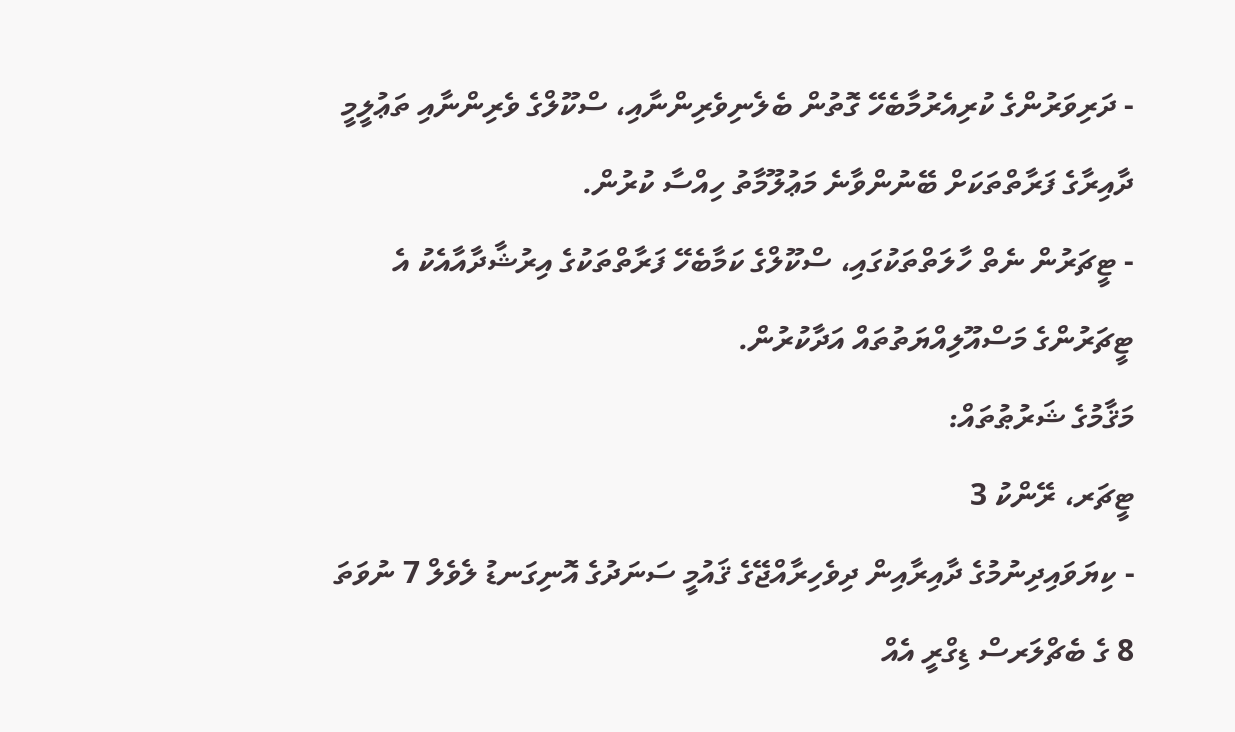- ދަރިވަރުންގެ ކުރިއެރުމާބެހޭ ގޮތުން ބެލެނިވެރިންނާއި، ސްކޫލްގެ ވެރިންނާއި ތަޢުލީމީ ދާއިރާގެ ފަރާތްތަކަށް ބޭނުންވާނެ މަޢުލޫމާތު ހިއްސާ ކުރުން.
- ޓީޗަރުން ނެތް ހާލަތްތަކުގައި، ސްކޫލްގެ ކަމާބެހޭ ފަރާތްތަކުގެ އިރުޝާދާއާއެކު އެ ޓީޗަރުންގެ މަސްއޫލިއްޔަތުތައް އަދާކުރުން.
މަޤާމުގެ ޝަރުޠުތައް:
ޓީޗަރ، ރޭންކު 3
- ކިޔަވައިދިނުމުގެ ދާއިރާއިން ދިވެހިރާއްޖޭގެ ޤައުމީ ސަނަދުގެ އޮނިގަނޑު ލެވެލް 7 ނުވަތަ 8 ގެ ބެޗްލަރސް ޑިގްރީ އެއް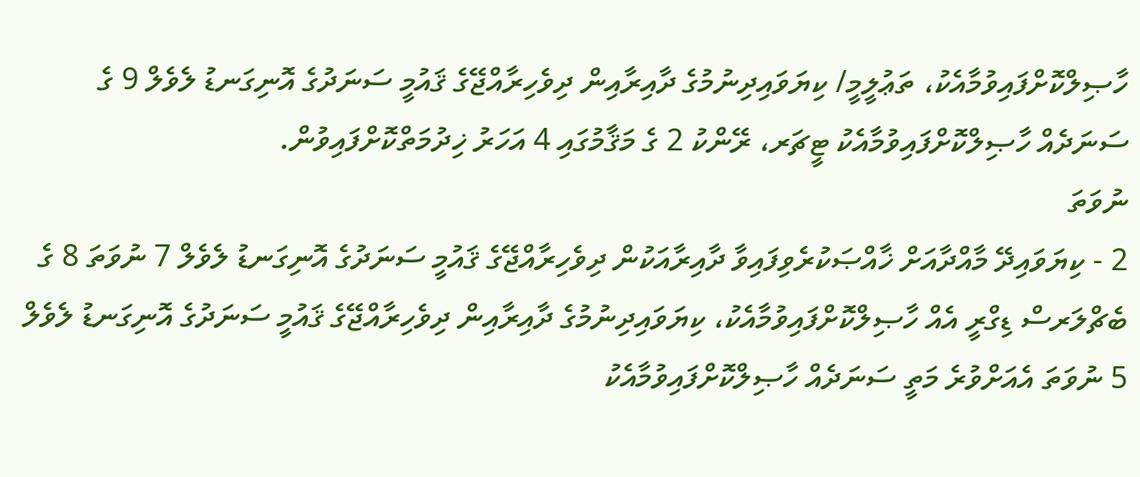ހާޞިލްކޮށްފައިވުމާއެކު، ތަޢުލީމީ/ ކިޔަވައިދިނުމުގެ ދާއިރާއިން ދިވެހިރާއްޖޭގެ ޤައުމީ ސަނަދުގެ އޮނިގަނޑު ލެވެލް 9 ގެ ސަނަދެއް ހާޞިލްކޮށްފައިވުމާއެކު ޓީޗަރ، ރޭންކު 2 ގެ މަޤާމުގައި 4 އަހަރު ޚިދުމަތްކޮށްފައިވުން.
ނުވަތަ
2 - ކިޔަވައިދޭ މާއްދާއަށް ޚާއްޞަކުރެވިފައިވާ ދާއިރާއަކުން ދިވެހިރާއްޖޭގެ ޤައުމީ ސަނަދުގެ އޮނިގަނޑު ލެވެލް 7 ނުވަތަ 8 ގެ ބެޗްލަރސް ޑިގްރީ އެއް ހާޞިލްކޮށްފައިވުމާއެކު، ކިޔަވައިދިނުމުގެ ދާއިރާއިން ދިވެހިރާއްޖޭގެ ޤައުމީ ސަނަދުގެ އޮނިގަނޑު ލެވެލް 5 ނުވަތަ އެއަށްވުރެ މަތީ ސަނަދެއް ހާޞިލްކޮށްފައިވުމާއެކު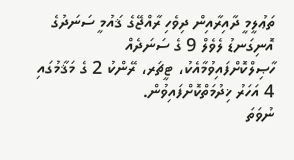ތަޢުލީމީ ދާއިރާއިން ދިވެހި ރާއްޖޭގެ ޤައުމީ ސަނަދުގެ އޮނިގަނޑު ލެވެލް 9 ގެ ސަނަދެއް ހާޞިލްކޮށްފައިވުމާއެކު، ޓީޗަރ، ރޭންކު 2 ގެ މަޤާމުގައި 4 އަހަރު ޚިދުމަތްކޮށްފައިވުން.
ނުވަތަ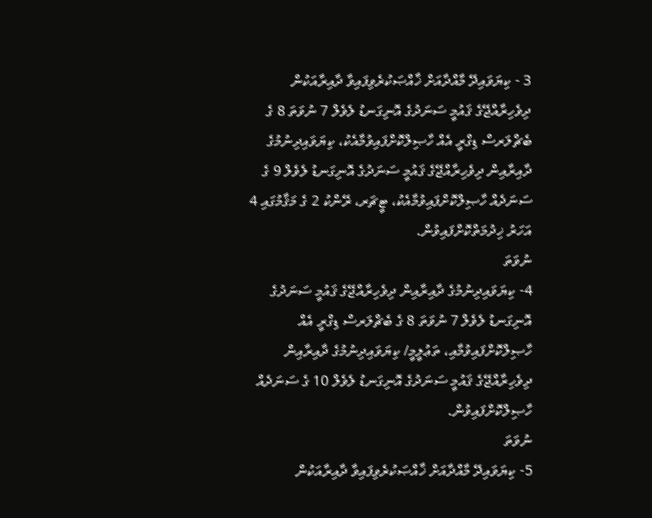3 - ކިޔަވައިދޭ މާއްދާއަށް ޚާއްޞަކުރެވިފައިވާ ދާއިރާއަކުން ދިވެހިރާއްޖޭގެ ޤައުމީ ސަނަދުގެ އޮނިގަނޑު ލެވެލް 7 ނުވަތަ 8 ގެ ބެޗްލަރސް ޑިގްރީ އެއް ހާޞިލްކޮށްފައިވުމާއެކު، ކިޔަވައިދިނުމުގެ ދާއިރާއިން ދިވެހިރާއްޖޭގެ ޤައުމީ ސަނަދުގެ އޮނިގަނޑު ލެވެލް 9 ގެ ސަނަދެއް ހާޞިލްކޮށްފައިވުމާއެކު، ޓީޗަރ، ރޭންކު 2 ގެ މަޤާމުގައި 4 އަހަރު ޚިދުމަތްކޮށްފައިވުން.
ނުވަތަ
4- ކިޔަވައިދިނުމުގެ ދާއިރާއިން ދިވެހިރާއްޖޭގެ ޤައުމީ ސަނަދުގެ އޮނިގަނޑު ލެވެލް 7 ނުވަތަ 8 ގެ ބެޗްލަރސް ޑިގްރީ އެއް ހާޞިލްކޮށްފައިވުމާއި، ތަޢުލީމީ/ ކިޔަވައިދިނުމުގެ ދާއިރާއިން ދިވެހިރާއްޖޭގެ ޤައުމީ ސަނަދުގެ އޮނިގަނޑު ލެވެލް 10 ގެ ސަނަދެއް ހާޞިލްކޮށްފައިވުން.
ނުވަތަ
5- ކިޔަވައިދޭ މާއްދާއަށް ޚާއްޞަކުރެވިފައިވާ ދާއިރާއަކުން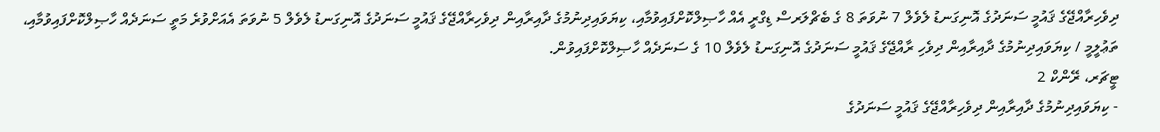ދިވެހިރާއްޖޭގެ ޤައުމީ ސަނަދުގެ އޮނިގަނޑު ލެވެލް 7 ނުވަތަ 8 ގެ ބެޗްލަރސް ޑިގްރީ އެއް ހާޞިލްކޮށްފައިވުމާއި، ކިޔަވައިދިނުމުގެ ދާއިރާއިން ދިވެހިރާއްޖޭގެ ޤައުމީ ސަނަދުގެ އޮނިގަނޑު ލެވެލް 5 ނުވަތަ އެއަށްވުރެ މަތީ ސަނަދެއް ހާޞިލްކޮށްފައިވުމާއި، ތަޢުލީމީ / ކިޔަވައިދިނުމުގެ ދާއިރާއިން ދިވެހި ރާއްޖޭގެ ޤައުމީ ސަނަދުގެ އޮނިގަނޑު ލެވެލް 10 ގެ ސަނަދެއް ހާޞިލްކޮށްފައިވުން.
ޓީޗަރ، ރޭންކް 2
- ކިޔަވައިދިނުމުގެ ދާއިރާއިން ދިވެހިރާއްޖޭގެ ޤައުމީ ސަނަދުގެ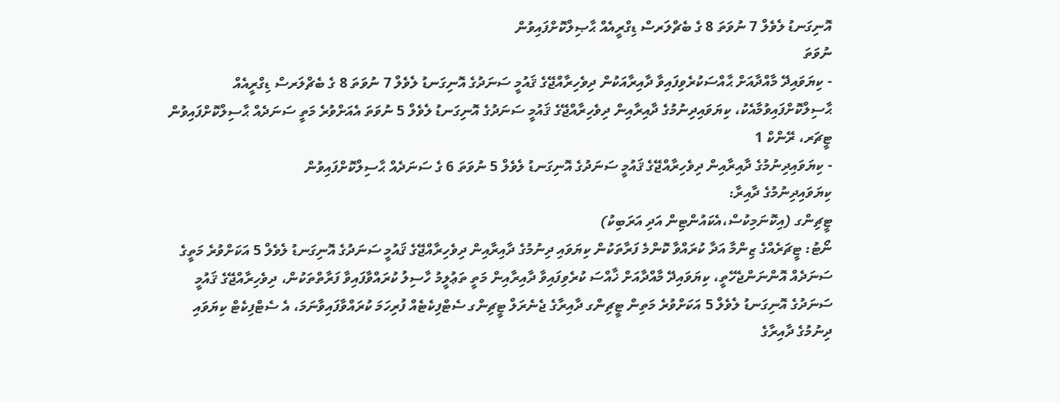އޮނިގަނޑު ލެވެލް 7 ނުވަތަ 8 ގެ ބެޗްލަރސް ޑިގްރީއެއް ޙާޞިލްކޮށްފައިވުން
ނުވަތަ
- ކިޔަވައިދޭ މާއްދާއަށް ޙާއްސަކުރެވިފައިވާ ދާއިރާއަކުން ދިވެހިރާއްޖޭގެ ޤައުމީ ސަނަދުގެ އޮނިގަނޑު ލެވެލް 7 ނުވަތަ 8 ގެ ބެޗްލަރސް ޑިގްރީއެއް ޙާސިލްކޮށްފައިވުމާއެކު، ކިޔަވައިދިނުމުގެ ދާއިރާއިން ދިވެހިރާއްޖޭގެ ޤައުމީ ސަނަދުގެ އޮނިގަނޑު ލެވެލް 5 ނުވަތަ އެއަށްވުރެ މަތީ ސަނަދެއް ޙާސިލްކޮށްފައިވުން
ޓީޗަރ، ރޭންކް 1
- ކިޔަވައިދިނުމުގެ ދާއިރާއިން ދިވެހިރާއްޖޭގެ ޤައުމީ ސަނަދުގެ އޮނިގަނޑު ލެވެލް 5 ނުވަތަ 6 ގެ ސަނަދެއް ޙާސިލްކޮށްފައިވުން
ކިޔަވައިދިނުމުގެ ދާއިރާ:
ޓީޗިންގ (އިކޮނަމިކުސް،އެކައުންޓިން އަދި އަރަބިކު)
ނޯޓު: ޓީޗަރެއްގެ ޒިންމާ އަދާ ކުރައްވާ ކޮންމެ ފަރާތަކުން ކިޔަވައި ދިނުމުގެ ދާއިރާއިން ދިވެހިރާއްޖޭގެ ޤައުމީ ސަނަދުގެ އޮނިގަނޑު ލެވެލް 5 އަކަށްވުރެ މަތީގެ ސަނަދެއް އޮންނަންޖެހޭތީ، ކިޔަވައިދޭ މާއްދާއަށް ޚާއްސަ ކުރެވިފައިވާ ދާއިރާއިން މަތީ ތަޢުލީމު ހާސިލު ކުރައްވާފައިވާ ފަރާތްތަކުން، ދިވެހިރާއްޖޭގެ ޤައުމީ ސަނަދުގެ އޮނިގަނޑު ލެވެލް 5 އަކަށްވުރެ މަތިން ޓީޗިންގ ދާއިރާގެ ޖެނެރަލް ޓީޗިންގ ސެޓްފިކެޓެއް ފުރިހަމަ ކުރައްވާފައިވާނަމަ، އެ ސެޓްފިކެޓް ކިޔަވައި ދިނުމުގެ ދާއިރާގެ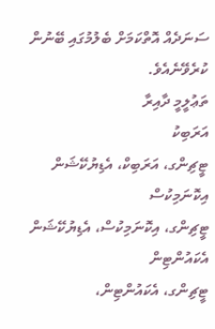ސަނަދެއް އޮތްކަމަށް ބެލުމުގައި ބޭނުން ކުރެވޭނެއެވެ.
ތަޢުލީމީ ދާއިރާ
އަރަބިކު
ޓީޗިންގ، އަރަބިކް، އެޑިޔުކޭޝަން
އިކޮނަމިކުސް
ޓީޗިންގ، އިކޮނަމިކުސް، އެޑިޔުކޭޝަން
އެކައުންޓިން
ޓީޗިންގ، އެކައުންޓިން،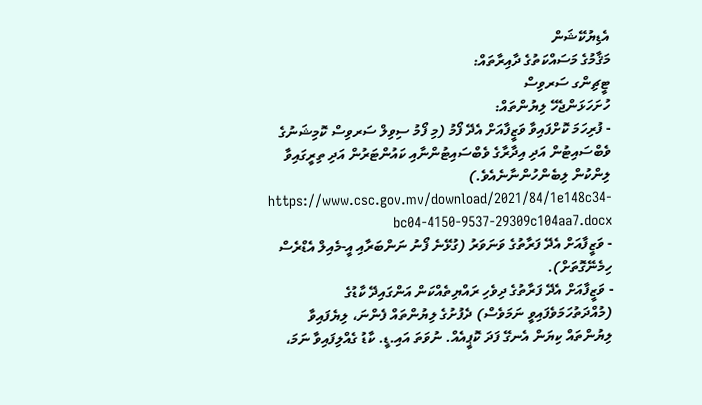އެޑިޔުކޭޝަން
މަޤާމުގެ މަސައްކަތުގެ ދާއިރާތައް:
ޓީޗިންގ ސަރވިސް
ހުށަހަޅަންޖެހޭ ލިޔުންތައް:
- ފުރިހަމަ ކޮށްފައިވާ ވަޒީފާއަށް އެދޭ ފޯމު (މި ފޯމު ސިވިލް ސަރވިސް ކޮމިޝަނުގެ ވެބްސައިޓުން އަދި އިދާރާގެ ވެބްސައިޓުންނާއި ކައުންޓަރުން އަދި ތިރީގައިވާ ލިންކުން ލިބެންހުންނާނެއެވެ.) https://www.csc.gov.mv/download/2021/84/1e148c34-bc04-4150-9537-29309c104aa7.docx
- ވަޒީފާއަށް އެދޭ ފަރާތުގެ ވަނަވަރު (ގުޅޭނެ ފޯނު ނަންބަރާއި އީ-މެއިލް އެޑްރެސް ހިމެނޭގޮތަށް).
- ވަޒީފާއަށް އެދޭ ފަރާތުގެ ދިވެހި ރައްޔިތެއްކަން އަންގައިދޭ ކާޑުގެ (މުއްދަތުހަމަވެފައިވީ ނަމަވެސް) ދެފުށުގެ ލިޔުންތައް ފެންނަ، ލިޔެފައިވާ ލިޔުންތައް ކިޔަން އެނގޭ ފަދަ ކޮޕީއެއް. ނުވަތަ އައި.ޑީ. ކާޑު ގެއްލިފައިވާ ނަމަ،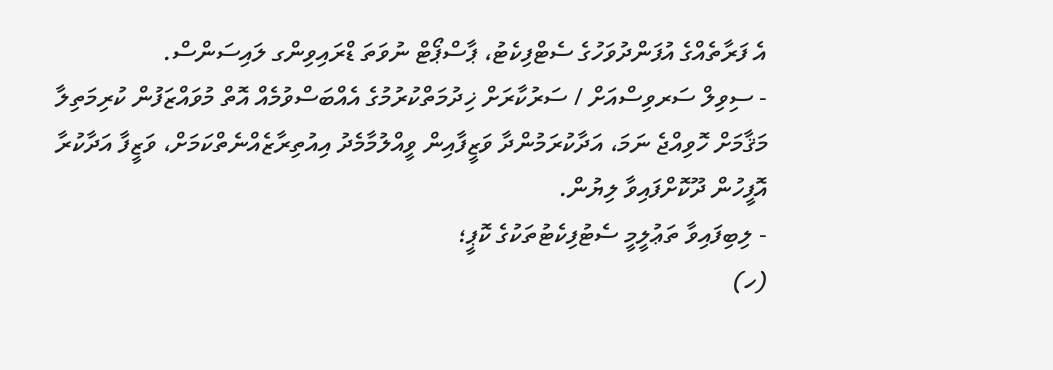އެ ފަރާތެއްގެ އުފަންދުވަހުގެ ސެޓްފިކެޓު، ޕާސްޕޯޓް ނުވަތަ ޑްރައިވިންގ ލައިސަންސް.
- ސިވިލް ސަރވިސްއަށް / ސަރުކާރަށް ޚިދުމަތްކުރުމުގެ އެއްބަސްވުމެއް އޮތް މުވައްޒަފުން ކުރިމަތިލާ މަޤާމަށް ހޮވިއްޖެ ނަމަ، އަދާކުރަމުންދާ ވަޒީފާއިން ވީއްލުމާމެދު އިއުތިރާޒެއްނެތްކަމަށް، ވަޒީފާ އަދާކުރާ އޮފީހުން ދޫކޮށްފައިވާ ލިޔުން.
- ލިބިފައިވާ ތަޢުލީމީ ސެޓުފިކެޓުތަކުގެ ކޮޕީ؛
(ހ)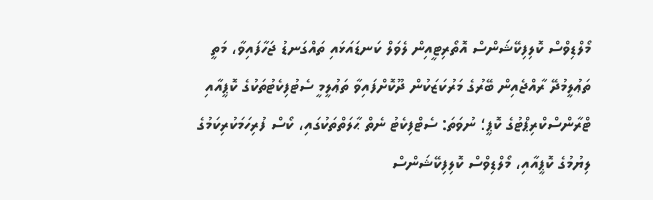މޯލްޑިވްސް ކޮލިފިކޭޝަންސް އޮތޯރިޓީއިން ލެވަލް ކަނޑައަޅައި ތައްގަނޑު ޖަހާފައިވާ، މަތީ ތަޢުލީމުދޭ ރާއްޖެއިން ބޭރުގެ މަރުކަޒަކުން ދޫކޮށްފައިވާ ތަޢުލީމީ ސެޓުފިކެޓުތަކުގެ ކޮޕީއާއި ޓްރާންސްކްރިޕްޓުގެ ކޮޕީ؛ ނުވަތަ: ސެޓްފިކެޓު ނެތް ޙާލަތްތަކުގައި، ކޯސް ފުރިހަމަކުރިކަމުގެ ލިޔުމުގެ ކޮޕީއާއި، މޯލްޑިވްސް ކޮލިފިކޭޝަންސް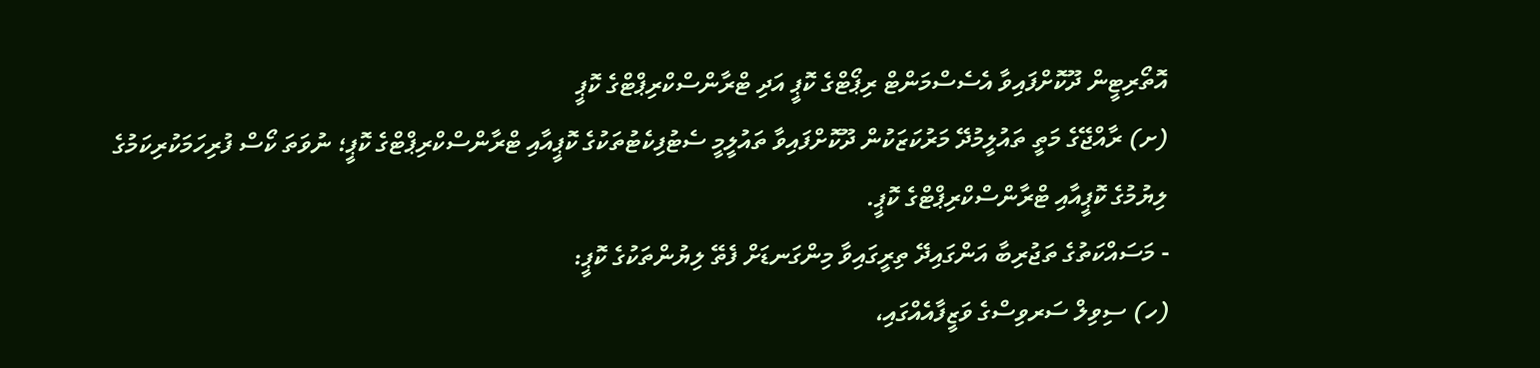އޮތޯރިޓީން ދޫކޮށްފައިވާ އެސެސްމަންޓް ރިޕޯޓްގެ ކޮޕީ އަދި ޓްރާންސްކްރިޕްޓްގެ ކޮޕީ
(ށ) ރާއްޖޭގެ މަތީ ތައުލީމުދޭ މަރުކަޒަކުން ދޫކޮށްފައިވާ ތައުލީމީ ސެޓުފިކެޓުތަކުގެ ކޮޕީއާއި ޓްރާންސްކްރިޕްޓްގެ ކޮޕީ؛ ނުވަތަ ކޯސް ފުރިހަމަކުރިކަމުގެ ލިޔުމުގެ ކޮޕީއާއި ޓްރާންސްކްރިޕްޓްގެ ކޮޕީ.
- މަސައްކަތުގެ ތަޖުރިބާ އަންގައިދޭ ތިރީގައިވާ މިންގަނޑަށް ފެތޭ ލިޔުންތަކުގެ ކޮޕީ:
(ހ) ސިވިލް ސަރވިސްގެ ވަޒީފާއެއްގައި،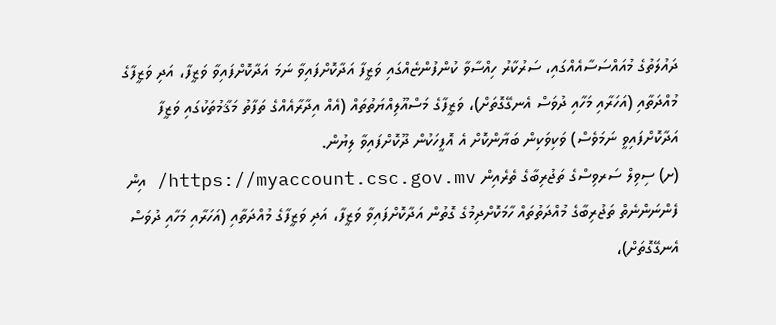ދައުލަތުގެ މުއައްސަސާއެއްގައި، ސަރުކާރު ހިއްސާވާ ކުންފުންޏެއްގައި ވަޒީފާ އަދާކޮށްފައިވާ ނަމަ އަދާކޮށްފައިވާ ވަޒީފާ، އަދި ވަޒީފާގެ މުއްދަތާއި (އަހަރާއި މަހާއި ދުވަސް އެނގޭގޮތަށް)، ވަޒީފާގެ މަސްއޫލިއްޔަތުތައް (އެއް އިދާރާއެއްގެ ތަފާތު މަޤާމުތަކުގައި ވަޒީފާ އަދާކޮށްފައިވީ ނަމަވެސް) ވަކިވަކިން ބަޔާންކޮށް އެ އޮފީހަކުން ދޫކޮށްފައިވާ ލިޔުން.
(ށ) ސިވިލް ސަރވިސްގެ ތަޖުރިބާގެ ތެރެއިން https://myaccount.csc.gov.mv/ އިން ފެންނަންނެތް ތަޖުރިބާގެ މުއްދަތުތައް ހާމަކޮށްދިމުގެ ގޮތުން އަދާކޮށްފައިވާ ވަޒީފާ، އަދި ވަޒީފާގެ މުއްދަތާއި (އަހަރާއި މަހާއި ދުވަސް އެނގޭގޮތަށް)،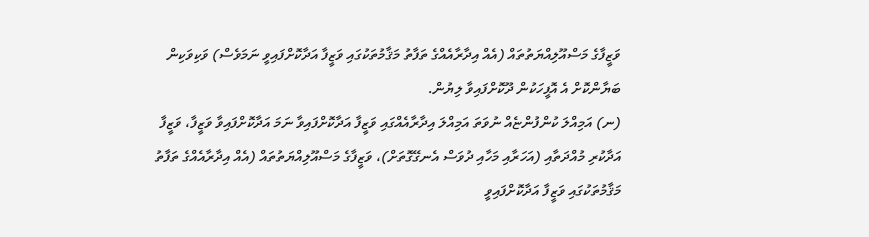ވަޒީފާގެ މަސްއޫލިއްޔަތުތައް (އެއް އިދާރާއެއްގެ ތަފާތު މަޤާމުތަކުގައި ވަޒީފާ އަދާކޮށްފައިވީ ނަމަވެސް) ވަކިވަކިން ބަޔާންކޮށް އެ އޮފީހަކުން ދޫކޮށްފައިވާ ލިޔުން.
(ނ) އަމިއްލަ ކުންފުންޏެއް ނުވަތަ އަމިއްލަ އިދާރާއެއްގައި ވަޒީފާ އަދާކޮށްފައިވާ ނަމަ އަދާކޮށްފައިވާ ވަޒީފާ، ވަޒީފާ އަދާކުރި މުއްދަތާއި (އަހަރާއި މަހާއި ދުވަސް އެނގޭގޮތަށް)، ވަޒީފާގެ މަސްއޫލިއްޔަތުތައް (އެއް އިދާރާއެއްގެ ތަފާތު މަޤާމުތަކުގައި ވަޒީފާ އަދާކޮށްފައިވީ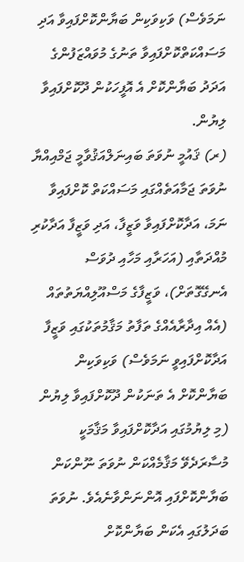ނަމަވެސް) ވަކިވަކިން ބަޔާންކޮށްފައިވާ އަދި މަސައްކަތްކޮށްފައިވާ ތަނުގެ މުވައްޒަފުންގެ އަދަދު ބަޔާންކޮށް އެ އޮފީހަކުން ދޫކޮށްފައިވާ ލިޔުން.
(ރ) ޤައުމީ ނުވަތަ ބައިނަލްއަޤުވާމީ ޖަމްއިއްޔާ ނުވަތަ ޖަމާއަތެއްގައި މަސައްކަތް ކޮށްފައިވާ ނަމަ، އަދާކޮށްފައިވާ ވަޒީފާ، އަދި ވަޒީފާ އަދާކުރި މުއްދަތާއި (އަހަރާއި މަހާއި ދުވަސް އެނގޭގޮތަށް)، ވަޒީފާގެ މަސްއޫލިއްޔަތުތައް (އެއް އިދާރާއެއްގެ ތަފާތު މަޤާމުތަކުގައި ވަޒީފާ އަދާކޮށްފައިވީ ނަމަވެސް) ވަކިވަކިން ބަޔާންކޮށް އެ ތަނަކުން ދޫކޮށްފައިވާ ލިޔުން (މި ލިޔުމުގައި އަދާކޮށްފައިވާ މަޤާމަކީ މުސާރަދެވޭ މަޤާމެއްކަން ނުވަތަ ނޫންކަން ބަޔާންކޮށްފައި އޮންނަންވާނެއެވެ. ނުވަތަ ބަދަލުގައި އެކަން ބަޔާންކޮށް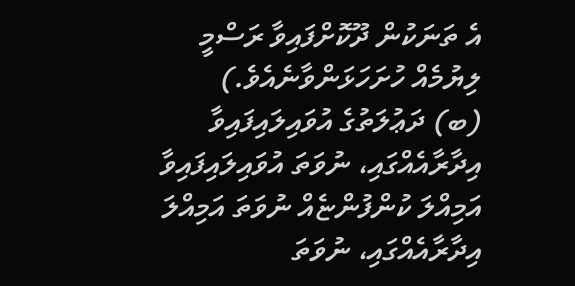އެ ތަނަކުން ދޫކޮށްފައިވާ ރަސްމީ ލިޔުމެއް ހުށަހަޅަންވާނެއެވެ.)
(ބ) ދަޢުލަތުގެ އުވައިލައިފައިވާ އިދާރާއެއްގައި، ނުވަތަ އުވައިލައިފައިވާ އަމިއްލަ ކުންފުންޏެއް ނުވަތަ އަމިއްލަ އިދާރާއެއްގައި، ނުވަތަ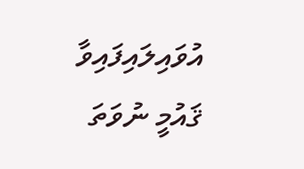އުވައިލައިފައިވާ ޤައުމީ ނުވަތަ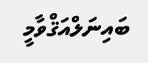ބައިނަލްއަޤްވާމީ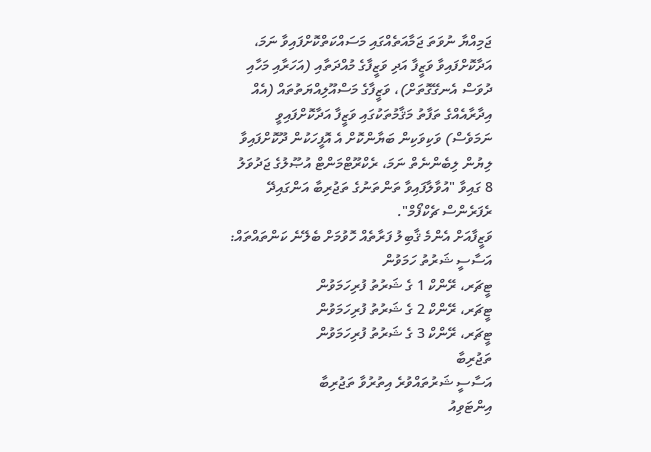ޖަމިއްޔާ ނުވަތަ ޖަމާއަތެއްގައި މަސައްކަތްކޮށްފައިވާ ނަމަ، އަދާކޮށްފައިވާ ވަޒީފާ އަދި ވަޒީފާގެ މުއްދަތާއި (އަހަރާއި މަހާއި ދުވަސް އެނގޭގޮތަށް)، ވަޒީފާގެ މަސްއޫލިއްޔަތުތައް (އެއް އިދާރާއެއްގެ ތަފާތު މަޤާމުތަކުގައި ވަޒީފާ އަދާކޮށްފައިވީ ނަމަވެސް) ވަކިވަކިން ބަޔާންކޮށް އެ އޮފީހަކުން ދޫކޮށްފައިވާ ލިޔުން ލިބެންނެތް ނަމަ، ރެކްރޫޓްމަންޓް އުޞޫލުގެ ޖަދުވަލު 8 ގައިވާ "އުވާލާފައިވާ ތަންތަނުގެ ތަޖުރިބާ އަންގައިދޭ ރެފަރެންސް ޗެކްފޯމް".
ވަޒީފާއަށް އެންމެ ޤާބިލު ފަރާތެއް ހޮވުމަށް ބެލޭނެ ކަންތައްތައް:
އަސާސީ ޝަރުތު ހަމަވުން
ޓީޗަރ، ރޭންކް 1 ގެ ޝަރުތު ފުރިހަމަވުން
ޓީޗަރ، ރޭންކް 2 ގެ ޝަރުތު ފުރިހަމަވުން
ޓީޗަރ، ރޭންކް 3 ގެ ޝަރުތު ފުރިހަމަވުން
ތަޖުރިބާ
އަސާސީ ޝަރުތައްވުރެ އިތުރުވާ ތަޖުރިބާ
އިންޓަވިއު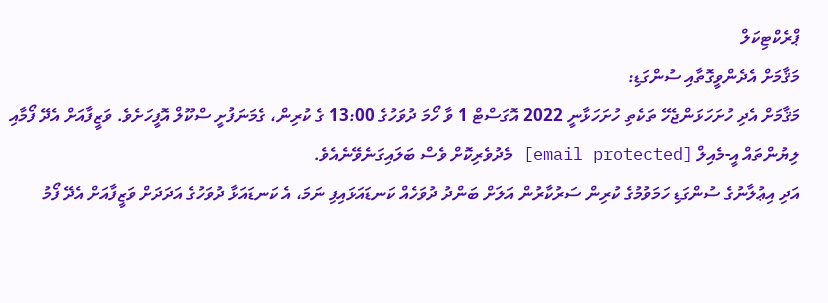ޕްރެކްޓިކަލް
މަޤާމަށް އެދެންވީގޮތާއި ސުންގަޑި:
މަޤާމަށް އެދި ހުށަހަޅަންޖެހޭ ތަކެތި ހުށަހަޅާނީ 2022 އޮގަސްޓް 1 ވާ ހޯމަ ދުވަހުގެ 13:00 ގެ ކުރިން، ގެމަނަފުށީ ސްކޫލް އޮފީހަށެވެ. ވަޒީފާއަށް އެދޭ ފޯމާއި ލިޔުންތައް އީ-މެއިލް [email protected] މެދުވެރިކޮށް ވެސް ބަލައިގަނެވޭނެއެވެ.
އަދި އިޢުލާނުގެ ސުންގަޑި ހަމަވުމުގެ ކުރިން ސަރުކާރުން އަލަށް ބަންދު ދުވަހެއް ކަނޑައަޅައިފި ނަމަ، އެ ކަނޑައަޅާ ދުވަހުގެ އަދަދަށް ވަޒީފާއަށް އެދޭ ފޯމު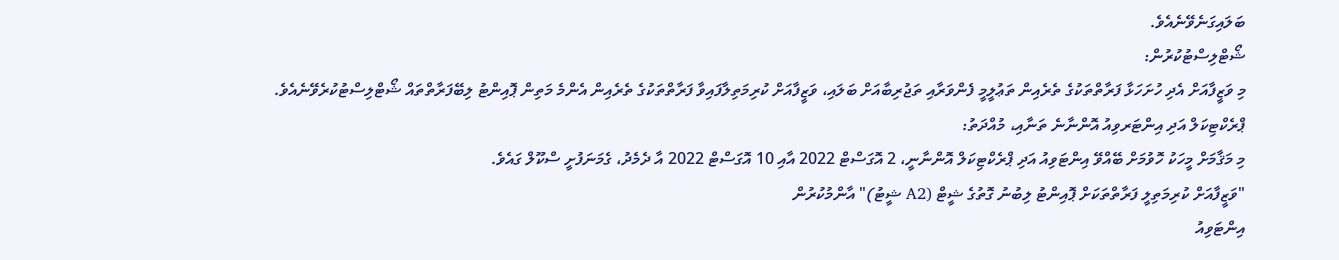ބަލައިގަނެވޭނެއެވެ.
ޝޯޓްލިސްޓުކުރުން:
މި ވަޒީފާއަށް އެދި ހުށަހަޅާ ފަރާތްތަކުގެ ތެރެއިން ތަޢުލީމީ ފެންވަރާއި ތަޖުރިބާއަށް ބަލައި، ވަޒީފާއަށް ކުރިމަތިލާފައިވާ ފަރާތްތަކުގެ ތެރެއިން އެންމެ މަތިން ޕޮއިންޓު ލިބޭފަރާތްތައް ޝޯޓްލިސްޓުކުރެވޭނެއެވެ.
ޕްރެކްޓިކަލް އަދި އިންޓަރވިއު އޮންނާނެ ތަނާއި، މުއްދަތު:
މި މަޤާމަށް މީހަކު ހޮވުމަށް ބޭއްވޭ އިންޓަވިއު އަދި ޕްރެކްޓިކަލް އޮންނާނީ، 2 އޮގަސްޓް 2022 އާއި 10 އޮގަސްޓް 2022 އާ ދެމެދު، ގެމަނަފުށީ ސްކޫލް ގައެވެ.
"ވަޒީފާއަށް ކުރިމަތިލީ ފަރާތްތަކަށް ޕޮއިންޓު ލިބުނު ގޮތުގެ ޝީޓް (A2 ޝީޓު)" އާންމުކުރުން
އިންޓަވިއު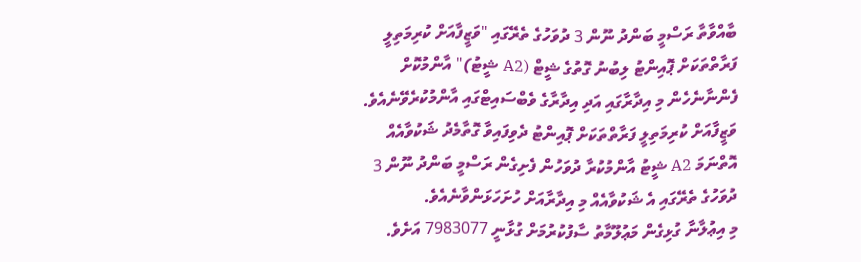ބާއްވާތާ ރަސްމީ ބަންދު ނޫން 3 ދުވަހުގެ ތެރޭގައި "ވަޒީފާއަށް ކުރިމަތިލީ ފަރާތްތަކަށް ޕޮއިންޓު ލިބުނު ގޮތުގެ ޝީޓް (A2 ޝީޓު)" އާންމުކޮށް ފެންނާނެހެން މި އިދާރާގައި އަދި އިދާރާގެ ވެބްސައިޓްގައި އާންމުކުރެވޭނެއެވެ. ވަޒީފާއަށް ކުރިމަތިލީ ފަރާތްތަކަށް ޕޮއިންޓު ދެވިފައިވާ ގޮތާމެދު ޝަކުވާއެއް އޮތްނަމަ A2 ޝީޓު އާންމުކުރާ ދުވަހުން ފެށިގެން ރަސްމީ ބަންދު ނޫން 3 ދުވަހުގެ ތެރޭގައި އެ ޝަކުވާއެއް މި އިދާރާއަށް ހުށަހަޅަންވާނެއެވެ.
މި އިޢުލާނާ ގުޅިގެން މަޢުލޫމާތު ސާފުކުރުމަށް ގުޅާނީ 7983077 އަށެވެ.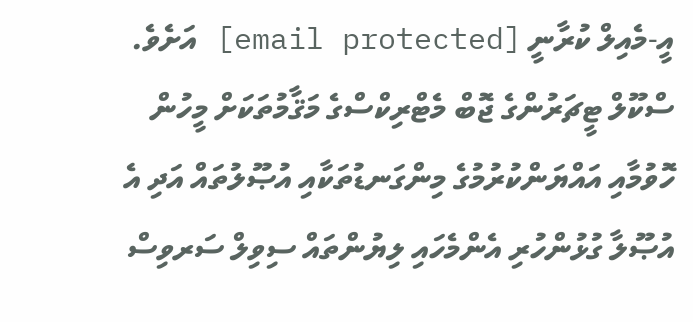އީ-މެއިލް ކުރާނީ [email protected] އަށެވެ.
ސްކޫލް ޓީޗަރުންގެ ޖޮބް މެޓްރިކްސްގެ މަޤާމުތަކަށް މީހުން ހޮވުމާއި އައްޔަންކުރުމުގެ މިންގަނޑުތަކާއި އުޞޫލުތައް އަދި އެ އުޞޫލާ ގުޅުންހުރި އެންމެހައި ލިޔުންތައް ސިވިލް ސަރވިސް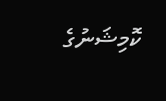ކޮމިޝަނުގެ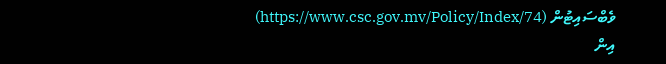ވެބްސައިޓުން (https://www.csc.gov.mv/Policy/Index/74) އިން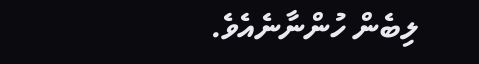ލިބެން ހުންނާނެއެވެ.